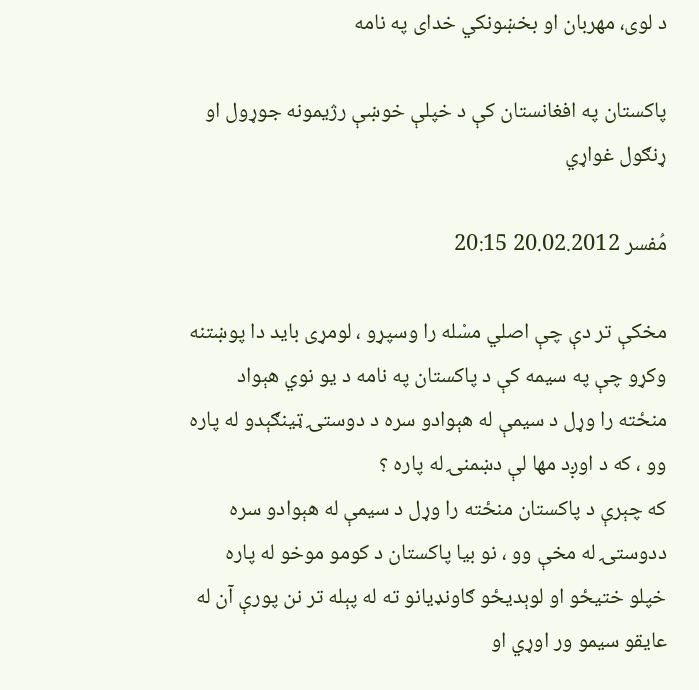د لوی، مهربان او بخښونکي خدای په نامه

پاکستان په افغانستان کې د خپلې خوښې رژیمونه جوړول او ړنګول غواړي

مُفسر 20.02.2012 20:15

مخکې تر دې چې اصلي مسْله را وسپړو ، لومړی باید دا پوښتنه وکړو چې په سیمه کې د پاکستان په نامه د یو نوي هېواد منځته را وړل د سیمې له هېوادو سره د دوستۍ ټینګېدو له پاره وو ، که د اوږد مها لې دښمنۍ له پاره ؟
که چېرې د پاکستان منځته را وړل د سیمې له هېوادو سره ددوستۍ له مخې وو ، نو بیا پاکستان د کومو موخو له پاره خپلو ختیځو او لوېدیځو ګاونډیانو ته له پېله تر نن پورې آن له عایقو سیمو ور اوړي او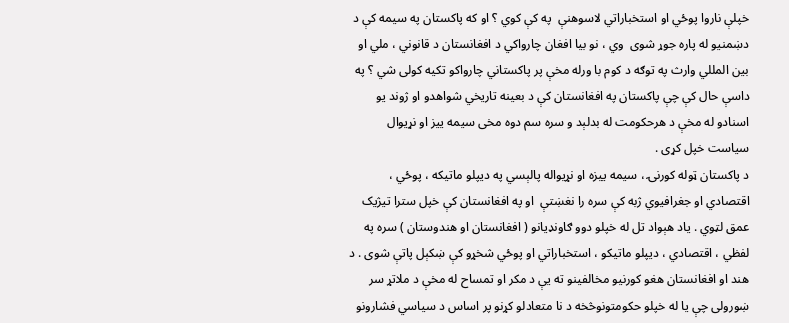خپلې ناروا پوځي او استخباراتي لاسوهنې  په کې کوي ؟ او که پاکستان په سیمه کې د دښمنیو له پاره جوړ شوی  وي ، نو بیا افغان چارواکي د افغانستان د قانوني ، ملي او بین المللي وارث په توګه د کوم با ورله مخې پر پاکستاني چارواکو تکیه کولی شي ؟ په داسې حال کې چې پاکستان په افغانستان کې د بعینه تاریخي شواهدو او ژوند یو اسنادو له مخې د هرحکومت له بدلېد و سره سم دوه مخی سیمه ییز او نړیوال سیاست خپل کړی .
د پاکستان ټوله کورنۍ ، سیمه ییزه او نړیواله پالېسي په دیپلو ماتیکه ، پوځي ، اقتصادي او جغرافیوي ژبه کې سره را نغښتې  او په افغانستان کې خپل سترا تیژیک عمق لټوي . یاد هېواد تل له خپلو دوو ګاونډیانو ( افغانستان او هندوستان ) سره په لفظي ، اقتصادي ، دیپلو ماتیکو ، استخباراتي او پوځي شخړو کې ښکېل پاتې شوی . د هند او افغانستان هغو کورنیو مخالفینو ته یې د مکر او تمساح له مخې د ملاتړ سر ښورولی چې یا له خپلو حکومتونوڅخه د نا متعادلو کړنو پر اساس د سیاسي فشارونو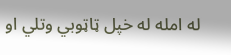له امله له خپل ټاټوبي وتلي او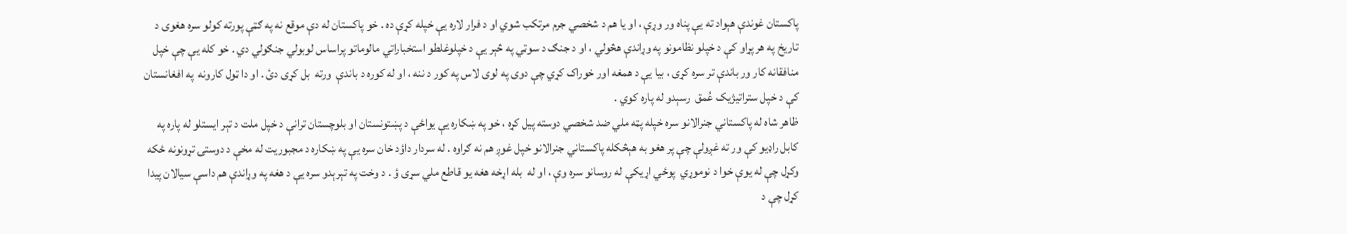پاکستان غوندې هېواد ته یې پناه ور وړې ، او یا هم د شخصي جرم مرتکب شوي او د فرار لاره یې خپله کړې ده . خو پاکستان له دې موقع نه په ګټې پورته کولو سره هغوی د تاریخ په هر پړاو کې د خپلو نظامونو په وړاندې هڅولي ، او د جنګ د سوټي په څېر یې د خپلوغلطو استخباراتي مالوماتو پراساس لوبولي جنګولي دي . خو کله یې چې خپل منافقانه کار ور باندې تر سره کړی ، بیا یې د همغه اور خوراک کړي چې دوی په لوی لاس په کور د ننه ، او له کوره د باندې  ورته  بل کړی دئ . او دا ټول کارونه  په افغانستان کې د خپل ستراتیژیک عُمق  رسېدو له پاره کوي .
ظاهر شاه له پاکستاني جنرالانو سره خپله پټه ملي ضد شخصي دوسته پیل کړه ، خو په ښکاره یې یواځې د پښتونستان او بلوچستان ترانې د خپل ملت د تېر ایستلو له پاره په کابل راډیو کې ور ته غږولې چې پر هغو به هېڅکله پاکستاني جنرالانو خپل غوږ هم نه ګراوه . له سردار داؤد خان سره یې په ښکاره د مجبوریت له مخې د دوستۍ تړونونه ځکه وکړل چې له یوې خوا د نوموړي  پوځي اړیکې له روسانو سره وې ، او له  بله اړخه هغه یو قاطع ملي سړی ؤ . د وخت په تېرېدو سره یې د هغه په وړاندې هم داسې سیالان پیدا کړل چې د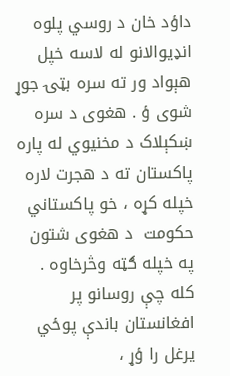داؤد خان د روسي پلوه  انډیوالانو له لاسه خپل هېواد ور ته سره بټۍ جوړ شوی ؤ . هغوی د سره ښکېلاک د مخنیوي له پاره پاکستان ته د هجرت لاره خپله کړه ، خو پاکستاني حکومت  د هغوی شتون په خپله ګټه وڅرخاوه . کله چې روسانو پر افغانستان باندې پوځي یرغل را ؤړ ،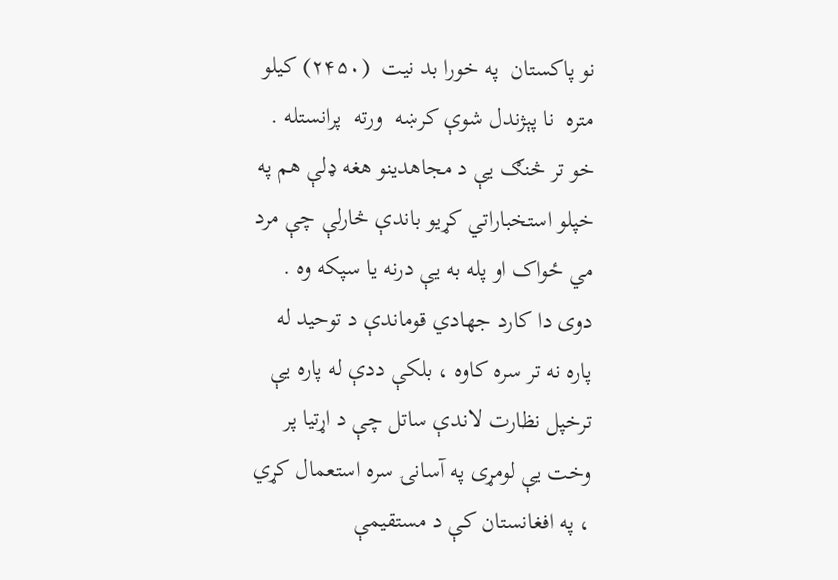نو پاکستان  په خورا بد نیت  (۲۴۵۰) کیلو متره  نا پېژندل شوې کرښه  ورته  پرانستله . خو تر څنګ یې د مجاهدینو هغه ډلې هم په خپلو استخباراتي کړیو باندې څارلې چې مرد مي ځواک او پله به یې درنه یا سپکه وه . دوی دا کارد جهادي قوماندې د توحید له پاره نه تر سره کاوه ، بلکې ددې له پاره یې ترخپل نظارت لاندې ساتل چې د اړتیا پر وخت یې لومړی په آسانۍ سره استعمال کړي ، په افغانستان کې د مستقیمې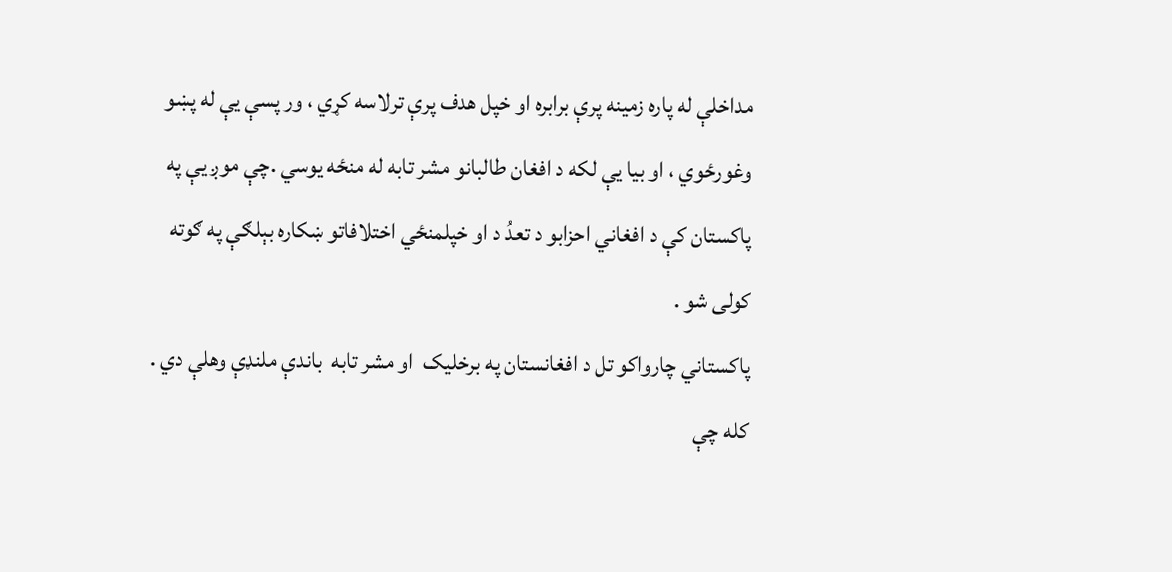مداخلې له پاره زمینه پرې برابره او خپل هدف پرې ترلاسه کړي ، ور پسې یې له پښو وغورځوي ، او بیا یې لکه د افغان طالبانو مشر تابه له منځه یوسي .چې موږ یې په پاکستان کې د افغاني احزابو د تعدُ د او خپلمنځي اختلافاتو ښکاره بېلګې په ګوته کولی شو .
پاکستاني چارواکو تل د افغانستان په برخلیک  او مشر تابه  باندې ملنډې وهلې دي . کله چې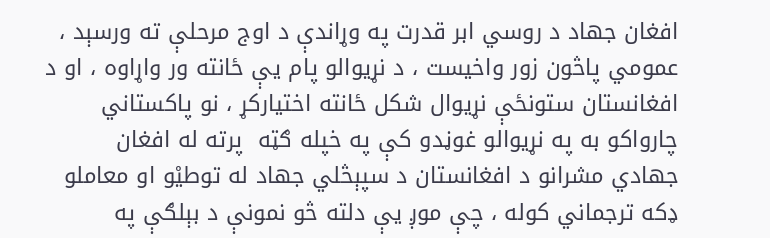افغان جهاد د روسي ابر قدرت په وړاندې د اوج مرحلې ته ورسېد ، عمومي پاڅون زور واخیست ، د نړیوالو پام یې ځانته ور واړاوه ، او د افغانستان ستونځې نړیوال شکل ځانته اختیارکړ ، نو پاکستاني چارواکو به په نړیوالو غوڼدو کې په خپله ګټه  پرته له افغان جهادي مشرانو د افغانستان د سپېڅلي جهاد له توطیْو او معاملو ډکه ترجماني کوله ، چې موږ یې دلته څو نمونې د بېلګې په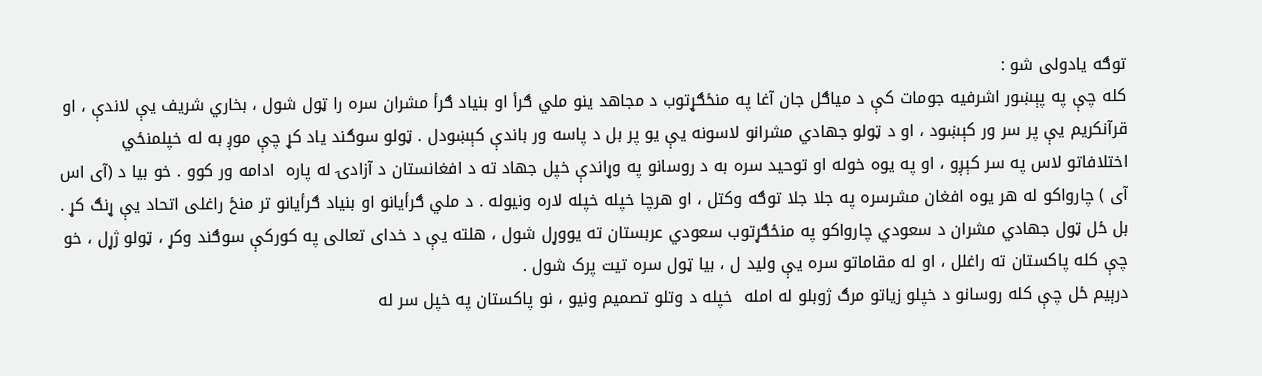توګه یادولی شو :
کله چې په پېښور اشرفیه جومات کې د میاګل جان آغا په منځګړتوب د مجاهد ینو ملي ګرأ او بنیاد ګرأ مشران سره را ټول شول ، بخاري شریف یې لاندې ، او قرآنکریم یې پر سر ور کېښود ، او د ټولو جهادي مشرانو لاسونه یې یو پر بل د پاسه ور باندې کېښودل . ټولو سوګند یاد کړ چې موږ به له خپلمنځي اختلافاتو لاس په سر کېږو ، او په یوه خوله او توحید سره به د روسانو په وړاندې خپل جهاد ته د افغانستان د آزادۍ له پاره  ادامه ور کوو . خو بیا د (آی اس آی ) چارواکو له هر یوه افغان مشرسره په جلا جلا توګه وکتل ، او هرچا خپله خپله لاره ونیوله . د ملي ګرأیانو او بنیاد ګرأیانو تر منځ راغلی اتحاد یې ړنګ کړ .
بل ځل ټول جهادي مشران د سعودي چارواکو په منځګړتوب سعودي عربستان ته یووړل شول ، هلته یې د خدای تعالی په کورکې سوګند وکړ ، ټولو ژړل ، خو چې کله پاکستان ته راغلل ، او له مقاماتو سره یې ولید ل ، بیا ټول سره تیت پرک شول .
درېیم ځل چې کله روسانو د خپلو زیاتو مرګ ژوبلو له امله  خپله د وتلو تصمیم ونیو ، نو پاکستان په خپل سر له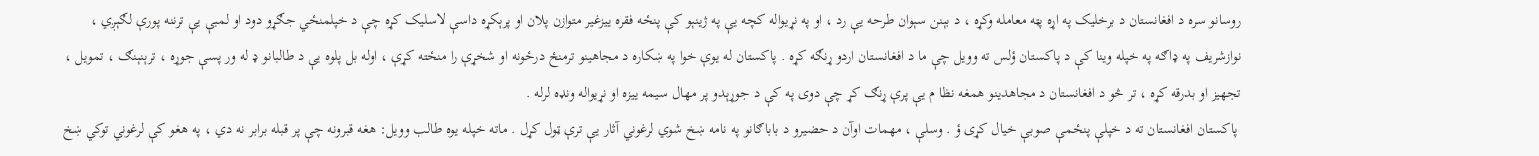روسانو سره د افغانستان د برخلیک په اړه پټه معامله وکړه ، د بېنن سېوان طرحه یې رد ، او په نړیواله کچه یې په ژینېو کې پنځه فقره ییزغیر متوازن پلان او پرېکړه داسې لاسلیک کړه چې د خپلمنځي جګړو دود او لمبې یې ترننه پورې لګېږي ، نوازشریف په ډاګه په خپله وینا کې د پاکستان ؤلس ته وویل چې ما د افغانستان اردو ړنګه کړه . پاکستان له یوې خوا په ښکاره د مجاهینو ترمنځ درځونه او شخړې را منځته کړې ، اوله بل پلوه یې د طالبانو ډ له ور پسې جوړه ، ترېنېنګ ، تمویل ، تجهیز او بدرقه کړه ، تر څو د افغانستان د مجاهدینو همغه نظا م یې پرې ړنګ کړ چې دوی په کې د جوړېدو پر مهال سیمه ییزه او نړیواله ونډه لرله .
 پاکستان افغانستان ته د خپلې پنځمې صوبې خیال کړی ؤ . وسلې ، مهمات اوآن د حضیرو د باباګانو په نامه ښخ شوي لرغوني آثار یې ترې ټول کړل . ماته خپله یوه طالب وویل: هغه قبرونه چې پر قبله برابر نه دي ، په هغو کې لرغوني توکي ښخ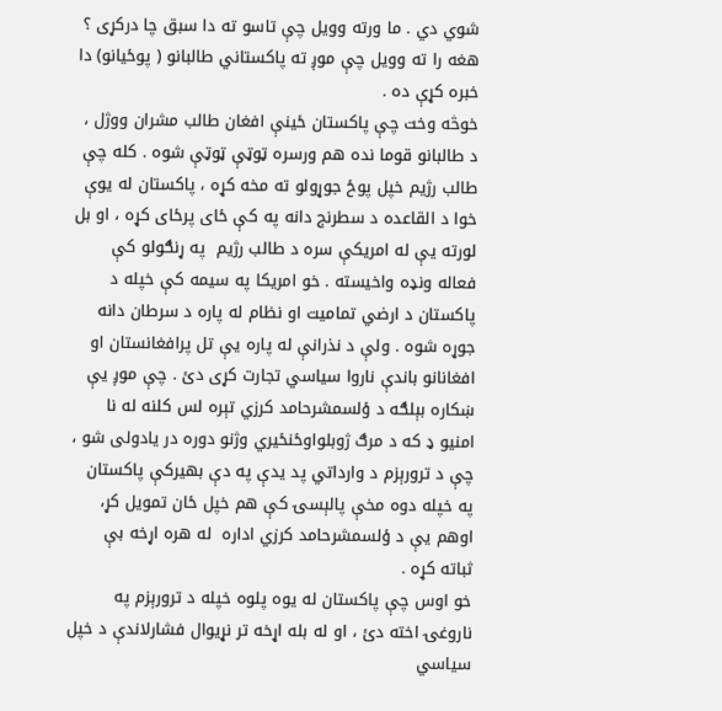شوي دي . ما ورته وویل چې تاسو ته دا سبق چا درکړی ؟ هغه را ته وویل چې موږ ته پاکستاني طالبانو ( پوځیانو) دا خبره کړې ده .
خوڅه وخت چې پاکستان ځینې افغان طالب مشران ووژل ، د طالبانو قوما نده هم ورسره ټوټې ټوټې شوه . کله چې طالب رژیم خپل پوځ جوړولو ته مخه کړه ، پاکستان له یوې خوا د القاعده د سطرنج دانه په کې ځای پرځای کړه ، او بل لورته یې له امریکې سره د طالب رژیم  په ړنګولو کې فعاله ونډه واخیسته . خو امریکا په سیمه کې خپله د پاکستان د ارضي تمامیت او نظام له پاره د سرطان دانه جوړه شوه . ولې د نذرانې له پاره یې تل پرافغانستان او افغانانو باندې ناروا سیاسي تجارت کړی دئ . چې موږ یې ښکاره بېلګه د ؤلسمشرحامد کرزي تېره لس کلنه له نا امنیو ډ که د مرګ ژوبلواوځنځیري وژنو دوره در یادولی شو ، چې د ترورېزم د وارداتي پد یدې په دې بهیرکې پاکستان په خپله دوه مخې پالېسۍ کې هم خپل ځان تمویل کړ، اوهم یې د ؤلسمشرحامد کرزي اداره  له هره اړخه بې ثباته کړه .
خو اوس چې پاکستان له یوه پلوه خپله د ترورېزم په  ناروغۍ اخته دئ ، او له بله اړخه تر نړیوال فشارلاندې د خپل سیاسي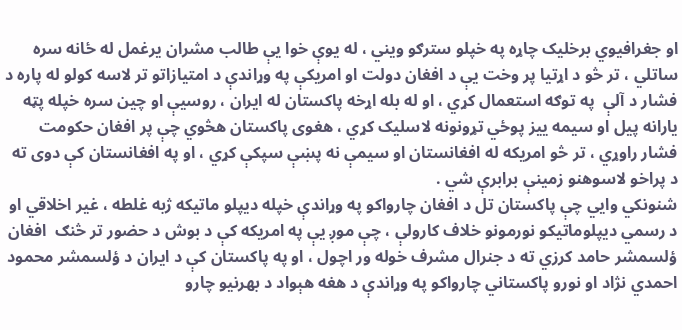او جغرافیوي برخلیک چاړه په خپلو سترګو ویني ، له یوې خوا یې طالب مشران یرغمل له ځانه سره ساتلي ، تر څو د اړتیا پر وخت یې د افغان دولت او امریکې په وړاندې د امتیازاتو تر لاسه کولو له پاره د فشار د آلې  په توګه استعمال کړي ، او له بله اړخه پاکستان له ایران ، روسیې او چین سره خپله پټه یارانه پیل او سیمه ییز پوځي تړونونه لاسلیک کړي ، هغوی پاکستان هڅوي چې پر افغان حکومت فشار راوړي ، تر څو امریکه له افغانستان او سیمې نه پښې سپکې کړي ، او په افغانستان کې دوی ته د پراخو لاسوهنو زمینې برابرې شي .
شنونکي وایي چې پاکستان تل د افغان چارواکو په وړاندې خپله دیپلو ماتیکه ژبه غلطه ، غیر اخلاقي او د رسمي دیپلوماتیکو نورمونو خلاف کارولې ، چې موږ یې په امریکه کې د بوش د حضور تر څنګ  افغان ؤلسمشر حامد کرزي ته د جنرال مشرف خوله ور اچول ، او په پاکستان کې د ایران د ؤلسمشر محمود احمدي نژاد او نورو پاکستاني چارواکو په وړاندې د هغه هېواد د بهرنیو چارو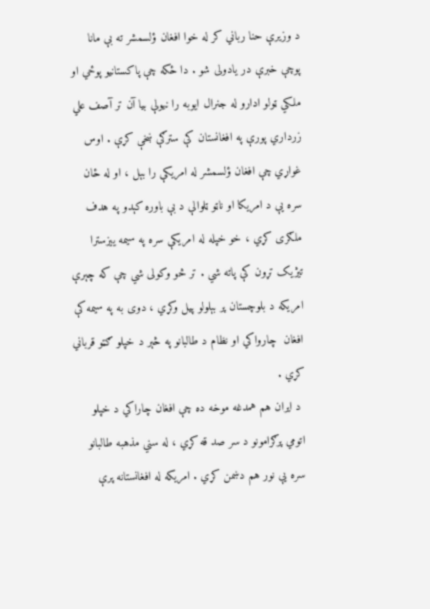د وزیرې حنا رباني کر له خوا افغان ؤلسمشر ته بې مانا پوچې خبرې در یادولی شو . دا ځکه چې پاکستانیو پوځي او ملکي ټولو ادارو له جنرال ایوبه را نیولې بیا آن تر آصف علي زرداري پورې په افغانستان کې سترګې ښخې کړې . اوس غواړي چې افغان ؤلسمشر له امریکې را بېل ، او له ځان سره یې د امریکا او ناټو ټلوالې د بې باوره کېدو په هدف ملګری کړي ، خو خپله له امریکې سره په سیمه ییزسترا تیژیک تړون کې پاته شي . تر څو وکولی شي چې که چېرې امریکه د بلوچستان پر بېلولو پیل وکړي ، دوی به په سیمه کې افغان  چارواکي او نظام د طالبانو په څېر د خپلو ګټو قرباني کړي .
 د ایران هم همدغه موخه ده چې افغان چاراکي د خپلو اتومي پرګرامونو د سر صد قه کړي ، له سني مذهبه طالبانو سره یې نور هم دښمن کړي . امریکه له افغانستانه پرې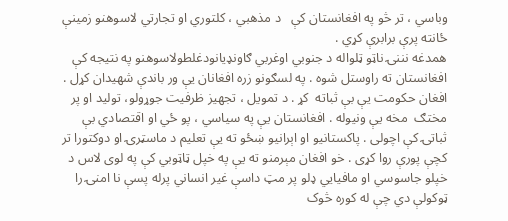وباسي ، تر څو په افغانستان کې   د مذهبي ، کلتوري او تجارتي لاسوهنو زمینې ځانته پرې برابرې کړي .
همدغه نننۍ ناټو ټلواله د جنوبي اوغربي ګاونډیانودغلطولاسوهنو په نتیجه کې افغانستان ته راوستل شوه . په لسګونو زره افغانان یې ور باندې شهیدان کړل . افغان حکومت یې بې ثباته  کړ . د تمویل ، تجهیز ظرفیت جوړولو، تولید او پر مختګ  مخه یې ونیوله . افغانستان یې په سیاسي ، پو ځي او اقتصادي بې ثباتۍ کې اچولی . پاکستانیو او اېرانیو ښځو ته یې تعلیم د ماسټرۍ او دوکتورا تر کچې پورې روا کړی . خو افغان مېرمنو ته یې په خپل ټاټوبي کې په لوی لاس د خپلو جاسوسي او مافیایي ډلو پر مټ داسې غیر انساني پرله پسې نا امنۍ را ټوکولې دي چې له کوره څوک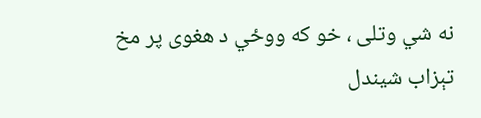نه شي وتلی ، خو که ووځي د هغوی پر مخ تېزاب شیندل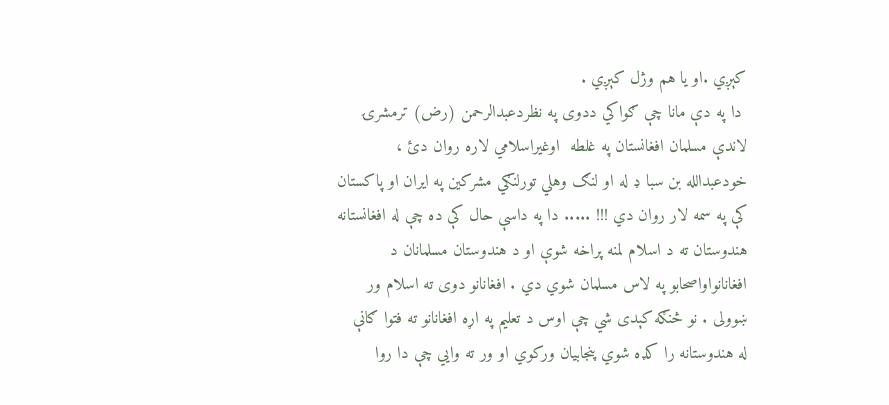کېږي .او یا هم وژل کېږي .
 دا په دې مانا چې ګواکي ددوی په نظردعبدالرحمن (رض) ترمشرۍ لاندې مسلمان افغانستان په غلطه  اوغیراسلامي لاره روان دئ ، خودعبدالله بن سبا ډ له او لنګ وهلي تورلنګي مشرکین په ایران او پاکستان کې په سمه لار روان دي !!! ..... دا په داسې حال کې ده چې له افغانستانه هندوستان ته د اسلام لمنه پراخه شوې او د هندوستان مسلمانان د افغانانواواصحابو په لاس مسلمان شوي دي . افغانانو دوی ته اسلام ور ښوولی . نو څنګه کېدی شي چې اوس د تعلیم په اړه افغانانو ته فتوا ګانې له هندوستانه را کډه شوي پنجابیان ورکوي او ور ته وایي چې دا روا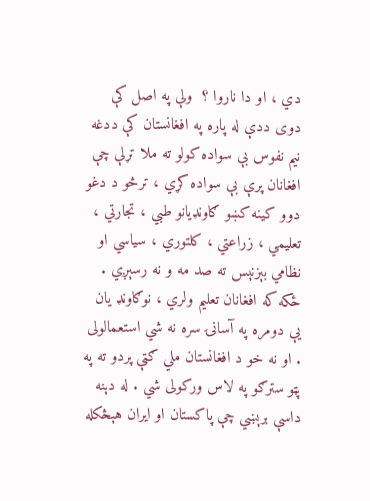دي ، او دا ناروا ؟  ولې په اصل کې دوی ددې له پاره په افغانستان کې ددغه نیم نفوس بې سواده کولو ته ملا تړلې چې افغانان پرې بې سواده کړي ، ترڅو د دغو دوو کینه کښو ګاونډیانو طبي ، تجارتي ، تعلیمي ، زراعتي ، کلتوري ، سیاسي او نظامي بېزنېس ته صد مه و نه رسېږي . ځکه که افغانان تعلیم ولري ، نوګاونډ یان یې دومره په آسانۍ سره نه شي استعمالولی . او نه خو د افغانستان ملي ګټې پردو ته په پټو سترګو په لاس ورکولی شي . له دېنه داسې برېښي چې پاکستان او ایران هېڅکله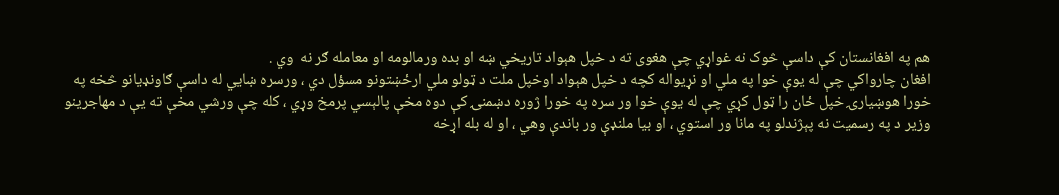هم په افغانستان کې داسې څوک نه غواړي چې هغوی ته د خپل هېواد تاریخي ښه او بده ورمالومه او معامله ګر نه  وي .
افغان چارواکي چې له یوې خوا په ملي او نړیواله کچه د خپل هېواد اوخپل ملت د ټولو ملي ارځښتونو مسؤل دي ، ورسره ښایي له داسې ګاونډیانو څخه په خورا هوښیارۍ خپل ځان را ټول کړي چې له یوې خوا ور سره په خورا ژوره دښمنۍ کې دوه مخې پالېسي پرمخ وړي ، کله چې ورشي مخې ته یې د مهاجرینو وزیر د په رسمیت نه پېژندلو په مانا ور استوي ، او بیا ملنډې ور باندې وهي ، او له بله اړخه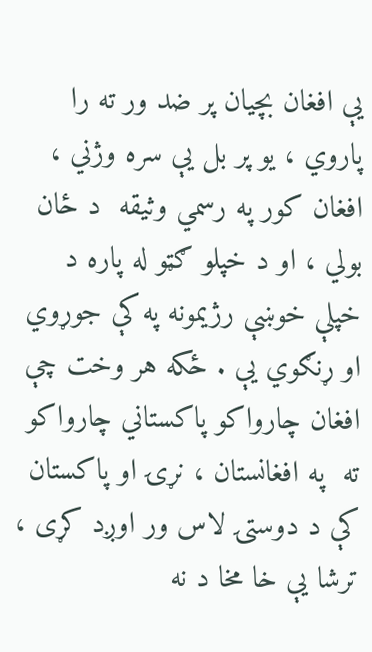یې افغان بچیان پر ضد ور ته را پاروي ، یو پر بل یې سره وژني ، افغان کور په رسمي وثیقه  د ځان بولي ، او د خپلو ګټو له پاره د خپلې خوښې رژیمونه په کې جوړوي او ړنګوي یې . ځکه هر وخت چې افغان چارواکو پاکستاني چارواکو ته  په افغانستان ، نړۍ او پاکستان کې د دوستۍ لاس ور اوږد کړی ، ترشا یې خا مخا د نه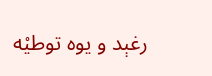رغېد و یوه توطیْه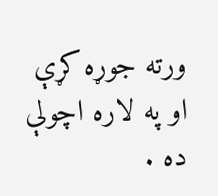ورته جوړه کړې او په لاره اچولې ده .